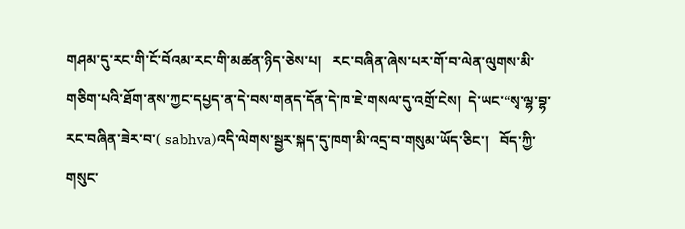གཤམ་དུ་རང་གི་ངོ་བོའམ་རང་གི་མཚན་ཉིད་ཅེས་པ།   རང་བཞིན་ཞེས་པར་གོ་བ་ལེན་ལུགས་མི་གཅིག་པའི་ཐོག་ནས་ཀྱང་དཔྱད་ན་དེ་བས་གནད་དོན་དེ་ཁ་ཇེ་གསལ་དུ་འགྲོ་ངེས།  དེ་ཡང་“སྭ་ལྷ་བྷ་རང་བཞིན་ཟེར་བ་( sabhva)འདི་ལེགས་སྦྱར་སྐད་དུ་ཁག་མི་འདྲ་བ་གསུམ་ཡོད་ཅིང་།   བོད་ཀྱི་གསུང་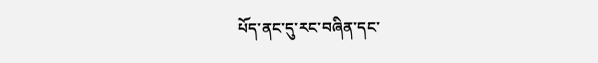པོད་ནང་དུ་རང་བཞིན་དང་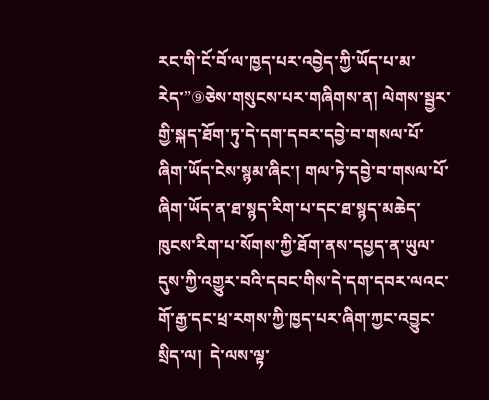རང་གི་ངོ་བོ་ལ་ཁྱད་པར་འབྱེད་ཀྱི་ཡོད་པ་མ་རེད་”⑨ཅེས་གསུངས་པར་གཞིགས་ན། ལེགས་སྦྱར་གྱི་སྐད་ཐོག་ཏུ་དེ་དག་དབར་དབྱེ་བ་གསལ་པོ་ཞིག་ཡོད་ངེས་སྙམ་ཞིང་། གལ་ཏེ་དབྱེ་བ་གསལ་པོ་ཞིག་ཡོད་ན་ཐ་སྙད་རིག་པ་དང་ཐ་སྙད་མཆེད་ཁུངས་རིག་པ་སོགས་ཀྱི་ཐོག་ནས་དཔྱད་ན་ཡུལ་དུས་ཀྱི་འགྱུར་བའི་དབང་གིས་དེ་དག་དབར་ལའང་གོ་རྒྱ་དང་ཕྲ་རགས་ཀྱི་ཁྱད་པར་ཞིག་ཀྱང་འབྱུང་སྲིད་ལ།  དེ་ལས་ལྟ་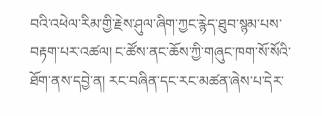བའི་འཕེལ་རིམ་གྱི་རྗེས་ཤུལ་ཞིག་ཀྱང་རྙེད་ཐུབ་སྙམ་པས་བརྟག་པར་འཚལ། ང་ཚོས་ནང་ཆོས་ཀྱི་གཞུང་ཁག་སོ་སོའི་ཐོག་ནས་དབྱེ་ན། རང་བཞིན་དང་རང་མཚན་ཞེས་པ་དེར་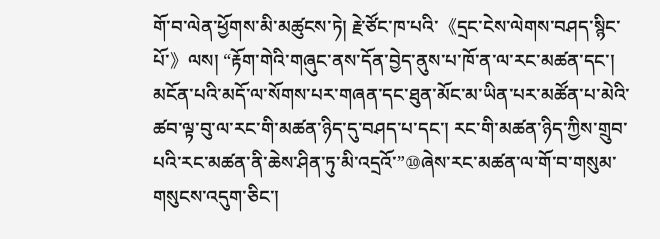གོ་བ་ལེན་ཕྱོགས་མི་མཚུངས་ཏེ། རྗེ་ཙོང་ཁ་པའི་《དྲང་ངེས་ལེགས་བཤད་སྙིང་པོ་》ལས། “རྟོག་གེའི་གཞུང་ནས་དོན་བྱེད་ནུས་པ་ཁོ་ན་ལ་རང་མཚན་དང་། མངོན་པའི་མདོ་ལ་སོགས་པར་གཞན་དང་ཐུན་མོང་མ་ཡིན་པར་མཚོན་པ་མེའི་ཚབ་ལྟ་བུ་ལ་རང་གི་མཚན་ཉིད་དུ་བཤད་པ་དང་། རང་གི་མཚན་ཉིད་ཀྱིས་གྲུབ་པའི་རང་མཚན་ནི་ཆེས་ཤིན་ཏུ་མི་འདྲའོ་”⑩ཞེས་རང་མཚན་ལ་གོ་བ་གསུམ་གསུངས་འདུག་ཅིང་།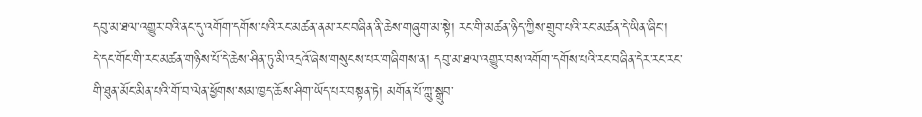དབུ་མ་ཐལ་འགྱུར་བའི་ནང་དུ་འགོག་དགོས་པའི་རང་མཚན་ནམ་རང་བཞིན་ནི་ཆེས་གཞུག་མ་སྟེ། རང་གི་མཚན་ཉིད་ཀྱིས་གྲུབ་པའི་རང་མཚན་དེ་ཡིན་ཞིང་།   དེ་དང་གོང་གི་རང་མཚན་གཉིས་པོ་དེ་ཆེས་ཤིན་ཏུ་མི་འདྲའོ་ཞེས་གསུངས་པར་གཞིགས་ན། དབུ་མ་ཐལ་འགྱུར་བས་འགོག་དགོས་པའི་རང་བཞིན་དེར་རང་རང་གི་ཐུན་མོང་མིན་པའི་གོ་བ་ལེན་ཕྱོགས་སམ་ཁྱད་ཆོས་ཤིག་ཡོད་པར་བསྟན་ཏེ། མགོན་པོ་ཀླུ་སྒྲུབ་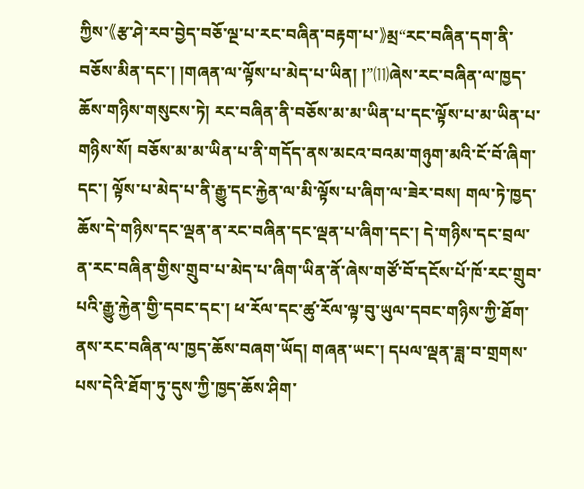ཀྱིས་《རྩ་ཤེ་རབ་བྱེད་བཅོ་ལྔ་པ་རང་བཞིན་བརྟག་པ་》མྲ“རང་བཞིན་དག་ནི་བཅོས་མིན་དང་། །གཞན་ལ་ལྟོས་པ་མེད་པ་ཡིན། །”⑾ཞེས་རང་བཞིན་ལ་ཁྱད་ཆོས་གཉིས་གསུངས་ཏེ། རང་བཞིན་ནི་བཅོས་མ་མ་ཡིན་པ་དང་ལྟོས་པ་མ་ཡིན་པ་གཉིས་སོ། བཅོས་མ་མ་ཡིན་པ་ནི་གདོད་ནས་མངའ་བའམ་གཉུག་མའི་ངོ་བོ་ཞིག་དང་། ལྟོས་པ་མེད་པ་ནི་རྒྱུ་དང་རྐྱེན་ལ་མི་ལྟོས་པ་ཞིག་ལ་ཟེར་བས། གལ་ཏེ་ཁྱད་ཆོས་དེ་གཉིས་དང་ལྡན་ན་རང་བཞིན་དང་ལྡན་པ་ཞིག་དང་། དེ་གཉིས་དང་བྲལ་ན་རང་བཞིན་གྱིས་གྲུབ་པ་མེད་པ་ཞིག་ཡིན་ནོ་ཞེས་གཙོ་བོ་དངོས་པོ་ཁོ་རང་གྲུབ་པའི་རྒྱུ་རྐྱེན་གྱི་དབང་དང་། ཕ་རོལ་དང་ཚུ་རོལ་ལྟ་བུ་ཡུལ་དབང་གཉིས་ཀྱི་ཐོག་ནས་རང་བཞིན་ལ་ཁྱད་ཆོས་བཞག་ཡོད། གཞན་ཡང་། དཔལ་ལྡན་ཟླ་བ་གྲགས་པས་དེའི་ཐོག་ཏུ་དུས་ཀྱི་ཁྱད་ཆོས་ཤིག་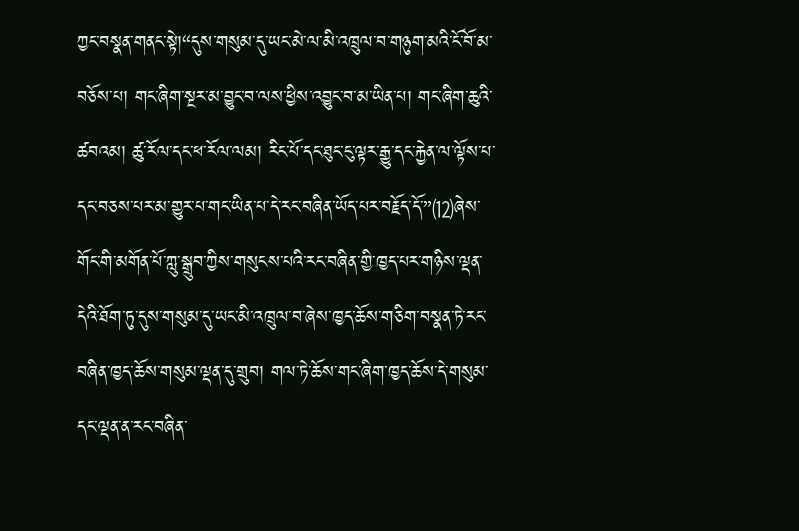ཀྱང་བསྣན་གནང་སྟེ།“དུས་གསུམ་དུ་ཡང་མེ་ལ་མི་འཁྲུལ་བ་གཉུག་མའི་ངོ་བོ་མ་བཅོས་པ། གང་ཞིག་སྔར་མ་བྱུང་བ་ལས་ཕྱིས་འབྱུང་བ་མ་ཡིན་པ། གང་ཞིག་ཆུའི་ཚབའམ། ཚུ་རོལ་དང་ཕ་རོལ་ལམ། རིང་པོ་དང་ཐུང་ངུ་ལྟར་རྒྱུ་དང་རྐྱེན་ལ་ལྟོས་པ་དང་བཅས་པར་མ་གྱུར་པ་གང་ཡིན་པ་དེ་རང་བཞིན་ཡོད་པར་བརྗོད་དོ་”⑿ཞེས་གོང་གི་མགོན་པོ་ཀླུ་སྒྲུབ་ཀྱིས་གསུངས་པའི་རང་བཞིན་གྱི་ཁྱད་པར་གཉིས་ལྡན་དེའི་ཐོག་ཏུ་དུས་གསུམ་དུ་ཡང་མི་འཁྲུལ་བ་ཞེས་ཁྱད་ཆོས་གཅིག་བསྣན་ཏེ་རང་བཞིན་ཁྱད་ཆོས་གསུམ་ལྡན་དུ་གྲུབ། གལ་ཏེ་ཆོས་གང་ཞིག་ཁྱད་ཆོས་དེ་གསུམ་དང་ལྡན་ན་རང་བཞིན་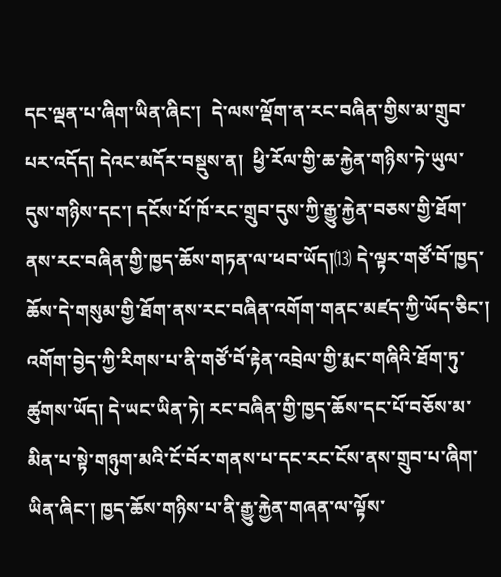དང་ལྡན་པ་ཞིག་ཡིན་ཞིང་།  དེ་ལས་ལྡོག་ན་རང་བཞིན་གྱིས་མ་གྲུབ་པར་འདོད། དེའང་མདོར་བསྡུས་ན།  ཕྱི་རོལ་གྱི་ཆ་རྐྱེན་གཉིས་ཏེ་ཡུལ་དུས་གཉིས་དང་། དངོས་པོ་ཁོ་རང་གྲུབ་དུས་ཀྱི་རྒྱུ་རྐྱེན་བཅས་གྱི་ཐོག་ནས་རང་བཞིན་གྱི་ཁྱད་ཆོས་གཏན་ལ་ཕབ་ཡོད།⒀ དེ་ལྟར་གཙོ་བོ་ཁྱད་ཆོས་དེ་གསུམ་གྱི་ཐོག་ནས་རང་བཞིན་འགོག་གནང་མཛད་ཀྱི་ཡོད་ཅིང་། འགོག་བྱེད་ཀྱི་རིགས་པ་ནི་གཙོ་བོ་རྟེན་འབྲེལ་གྱི་རྨང་གཞིའི་ཐོག་ཏུ་ཚུགས་ཡོད། དེ་ཡང་ཡིན་ཏེ། རང་བཞིན་གྱི་ཁྱད་ཆོས་དང་པོ་བཅོས་མ་མིན་པ་སྟེ་གཉུག་མའི་ངོ་བོར་གནས་པ་དང་རང་ངོས་ནས་གྲུབ་པ་ཞིག་ཡིན་ཞིང་། ཁྱད་ཆོས་གཉིས་པ་ནི་རྒྱུ་རྐྱེན་གཞན་ལ་ལྟོས་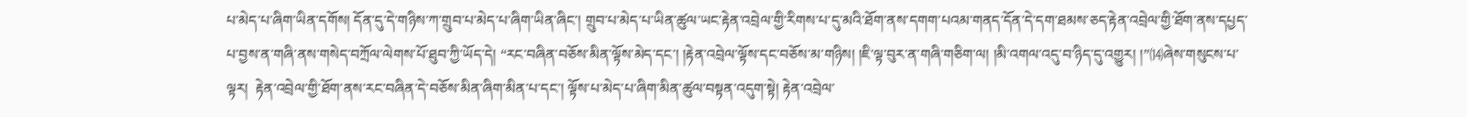པ་མེད་པ་ཞིག་ཡིན་དགོས། དོན་དུ་དེ་གཉིས་ཀ་གྲུབ་པ་མེད་པ་ཞིག་ཡིན་ཞིང་། གྲུབ་པ་མེད་པ་ཡིན་ཚུལ་ཡང་རྟེན་འབྲེལ་གྱི་རིགས་པ་དུ་མའི་ཐོག་ནས་དགག་པའམ་གནད་དོན་དེ་དག་ཐམས་ཅད་རྟེན་འབྲེལ་གྱི་ཐོག་ནས་དཔྱད་པ་བྱས་ན་གཞི་ནས་གསེད་བཀྲོལ་ལེགས་པོ་ཐུབ་ཀྱི་ཡོད་དེ། “རང་བཞིན་བཅོས་མིན་ལྟོས་མེད་དང་། །རྟེན་འབྲེལ་ལྟོས་དང་བཅོས་མ་གཉིས། །ཇི་ལྟ་བུར་ན་གཞི་གཅིག་ལ། །མི་འགལ་འདུ་བ་ཉིད་དུ་འགྱུར། །”⒁ཞེས་གསུངས་པ་ལྟར།  རྟེན་འབྲེལ་གྱི་ཐོག་ནས་རང་བཞིན་དེ་བཅོས་མིན་ཞིག་མིན་པ་དང་། ལྟོས་པ་མེད་པ་ཞིག་མིན་ཚུལ་བསྟན་འདུག་སྟེ། རྟེན་འབྲེལ་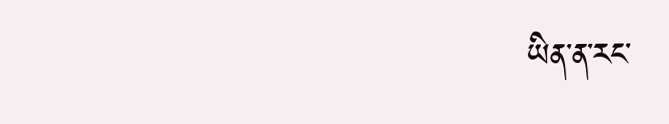ཡིན་ན་རང་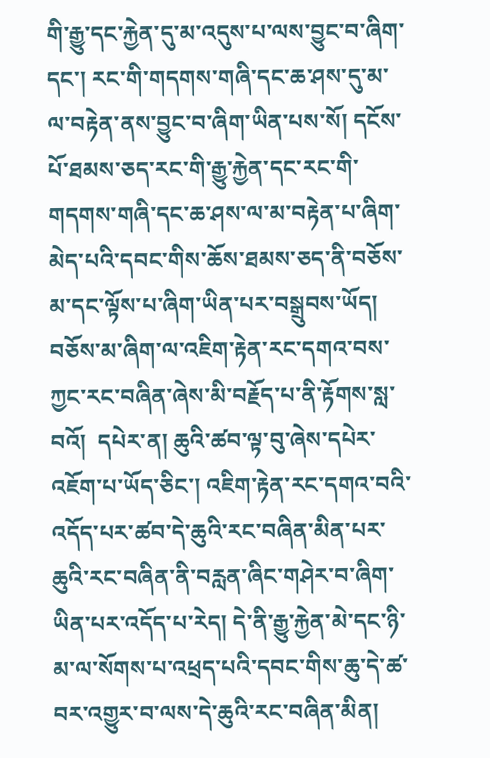གི་རྒྱུ་དང་རྐྱེན་དུ་མ་འདུས་པ་ལས་བྱུང་བ་ཞིག་དང་། རང་གི་གདགས་གཞི་དང་ཆ་ཤས་དུ་མ་ལ་བརྟེན་ནས་བྱུང་བ་ཞིག་ཡིན་པས་སོ། དངོས་པོ་ཐམས་ཅད་རང་གི་རྒྱུ་རྐྱེན་དང་རང་གི་གདགས་གཞི་དང་ཆ་ཤས་ལ་མ་བརྟེན་པ་ཞིག་མེད་པའི་དབང་གིས་ཆོས་ཐམས་ཅད་ནི་བཅོས་མ་དང་ལྟོས་པ་ཞིག་ཡིན་པར་བསྒྲུབས་ཡོད། བཅོས་མ་ཞིག་ལ་འཇིག་རྟེན་རང་དགའ་བས་ཀྱང་རང་བཞིན་ཞེས་མི་བརྗོད་པ་ནི་རྟོགས་སླ་བའོ།  དཔེར་ན། ཆུའི་ཚབ་ལྟ་བུ་ཞེས་དཔེར་འཇོག་པ་ཡོད་ཅིང་། འཇིག་རྟེན་རང་དགའ་བའི་འདོད་པར་ཚབ་དེ་ཆུའི་རང་བཞིན་མིན་པར་ཆུའི་རང་བཞིན་ནི་བརླན་ཞིང་གཤེར་བ་ཞིག་ཡིན་པར་འདོད་པ་རེད། དེ་ནི་རྒྱུ་རྐྱེན་མེ་དང་ཉི་མ་ལ་སོགས་པ་འཕྲད་པའི་དབང་གིས་ཆུ་དེ་ཚ་བར་འགྱུར་བ་ལས་དེ་ཆུའི་རང་བཞིན་མིན།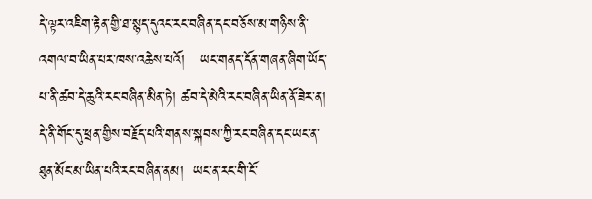དེ་ལྟར་འཇིག་རྟེན་གྱི་ཐ་སྙད་དུའང་རང་བཞིན་དང་བཅོས་མ་གཉིས་ནི་འགལ་བ་ཡིན་པར་ཁས་འཆེས་པའོ།   ཡང་གནད་དོན་གཞན་ཞིག་ཡོད་པ་ནི་ཚབ་དེ་ཆུའི་རང་བཞིན་མིན་ཏེ། ཚབ་དེ་མེའི་རང་བཞིན་ཡིན་ནོ་ཟེར་ན། དེ་ནི་གོང་དུ་ཕྲན་གྱིས་བརྗོད་པའི་གནས་སྐབས་ཀྱི་རང་བཞིན་དང་ཡང་ན་ཐུན་མོང་མ་ཡིན་པའི་རང་བཞིན་ནམ།  ཡང་ན་རང་གི་ངོ་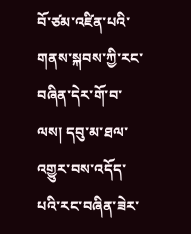བོ་ཙམ་འཛིན་པའི་གནས་སྐབས་ཀྱི་རང་བཞིན་དེར་གོ་བ་ལས། དབུ་མ་ཐལ་འགྱུར་བས་འདོད་པའི་རང་བཞིན་ཟེར་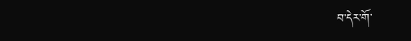བ་དེར་གོ་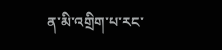ན་མི་འགྲིག་པ་རང་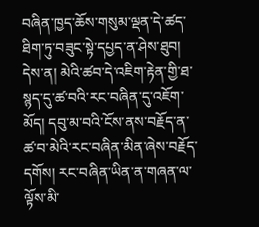བཞིན་ཁྱད་ཆོས་གསུམ་ལྡན་དེ་ཚད་ཐིག་ཏུ་བཟུང་སྟེ་དཔྱད་ན་ཤེས་ཐུབ། དེས་ན། མེའི་ཚབ་དེ་འཇིག་རྟེན་གྱི་ཐ་སྙད་དུ་ཚ་བའི་རང་བཞིན་དུ་འཇོག་མོད། དབུ་མ་བའི་ངོས་ནས་བརྗོད་ན་ཚ་བ་མེའི་རང་བཞིན་མིན་ཞེས་བརྗོད་དགོས། རང་བཞིན་ཡིན་ན་གཞན་ལ་ལྟོས་མི་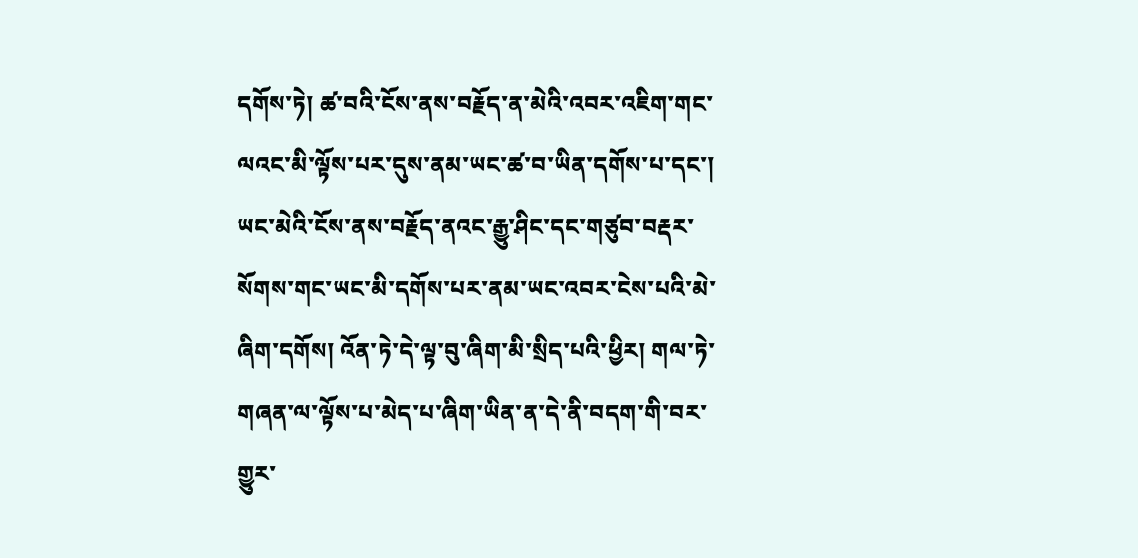དགོས་ཏེ། ཚ་བའི་ངོས་ནས་བརྗོད་ན་མེའི་འབར་འཇིག་གང་ལའང་མི་ལྟོས་པར་དུས་ནམ་ཡང་ཚ་བ་ཡིན་དགོས་པ་དང་། ཡང་མེའི་ངོས་ནས་བརྗོད་ནའང་རྒྱུ་ཤིང་དང་གཙུབ་བརྡར་སོགས་གང་ཡང་མི་དགོས་པར་ནམ་ཡང་འབར་ངེས་པའི་མེ་ཞིག་དགོས། འོན་ཏེ་དེ་ལྟ་བུ་ཞིག་མི་སྲིད་པའི་ཕྱིར། གལ་ཏེ་གཞན་ལ་ལྟོས་པ་མེད་པ་ཞིག་ཡིན་ན་དེ་ནི་བདག་གི་བར་གྱུར་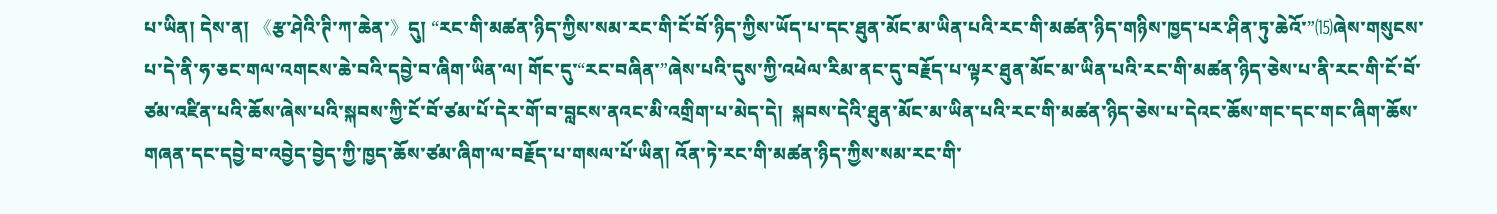པ་ཡིན། དེས་ན། 《རྩ་ཤེའི་ཊི་ཀ་ཆེན་》དུ། “རང་གི་མཚན་ཉིད་ཀྱིས་སམ་རང་གི་ངོ་བོ་ཉིད་ཀྱིས་ཡོད་པ་དང་ཐུན་མོང་མ་ཡིན་པའི་རང་གི་མཚན་ཉིད་གཉིས་ཁྱད་པར་ཤིན་ཏུ་ཆེའོ་”⒂ཞེས་གསུངས་པ་དེ་ནི་ཧ་ཅང་གལ་འགངས་ཆེ་བའི་དབྱེ་བ་ཞིག་ཡིན་ལ། གོང་དུ་“རང་བཞིན་”ཞེས་པའི་དུས་ཀྱི་འཕེལ་རིམ་ནང་དུ་བརྗོད་པ་ལྟར་ཐུན་མོང་མ་ཡིན་པའི་རང་གི་མཚན་ཉིད་ཅེས་པ་ནི་རང་གི་ངོ་བོ་ཙམ་འཛིན་པའི་ཆོས་ཞེས་པའི་སྐབས་ཀྱི་ངོ་བོ་ཙམ་པོ་དེར་གོ་བ་བླངས་ནའང་མི་འགྲིག་པ་མེད་དེ།  སྐབས་དེའི་ཐུན་མོང་མ་ཡིན་པའི་རང་གི་མཚན་ཉིད་ཅེས་པ་དེའང་ཆོས་གང་དང་གང་ཞིག་ཆོས་གཞན་དང་དབྱེ་བ་འབྱེད་བྱེད་ཀྱི་ཁྱད་ཆོས་ཙམ་ཞིག་ལ་བརྗོད་པ་གསལ་པོ་ཡིན། འོན་ཏེ་རང་གི་མཚན་ཉིད་ཀྱིས་སམ་རང་གི་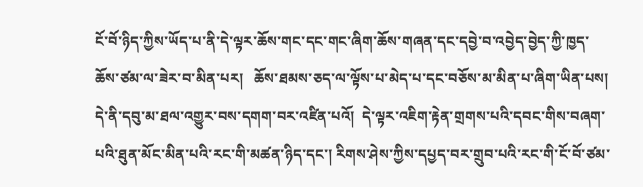ངོ་བོ་ཉིད་ཀྱིས་ཡོད་པ་ནི་དེ་ལྟར་ཆོས་གང་དང་གང་ཞིག་ཆོས་གཞན་དང་དབྱེ་བ་འབྱེད་བྱེད་ཀྱི་ཁྱད་ཆོས་ཙམ་ལ་ཟེར་བ་མིན་པར།   ཆོས་ཐམས་ཅད་ལ་ལྟོས་པ་མེད་པ་དང་བཅོས་མ་མིན་པ་ཞིག་ཡིན་པས། དེ་ནི་དབུ་མ་ཐལ་འགྱུར་བས་དགག་བར་འཛིན་པའོ།  དེ་ལྟར་འཇིག་རྟེན་གྲགས་པའི་དབང་གིས་བཞག་པའི་ཐུན་མོང་མིན་པའི་རང་གི་མཚན་ཉིད་དང་། རིགས་ཤེས་ཀྱིས་དཔྱད་བར་གྲུབ་པའི་རང་གི་ངོ་བོ་ཙམ་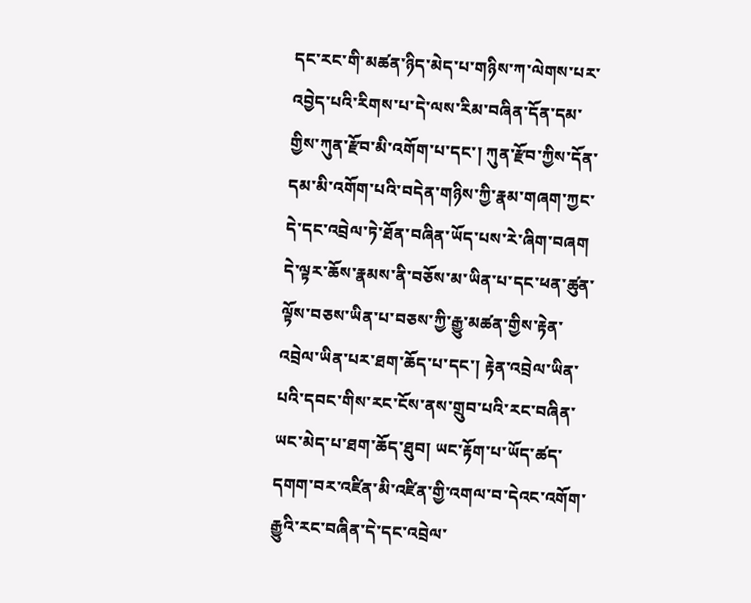དང་རང་གི་མཚན་ཉིད་མེད་པ་གཉིས་ཀ་ལེགས་པར་འབྱེད་པའི་རིགས་པ་དེ་ལས་རིམ་བཞིན་དོན་དམ་གྱིས་ཀུན་རྫོབ་མི་འགོག་པ་དང་། ཀུན་རྫོབ་ཀྱིས་དོན་དམ་མི་འགོག་པའི་བདེན་གཉིས་ཀྱི་རྣམ་གཞག་ཀྱང་དེ་དང་འབྲེལ་ཏེ་ཐོན་བཞིན་ཡོད་པས་རེ་ཞིག་བཞག  དེ་ལྟར་ཆོས་རྣམས་ནི་བཅོས་མ་ཡིན་པ་དང་ཕན་ཚུན་ལྟོས་བཅས་ཡིན་པ་བཅས་ཀྱི་རྒྱུ་མཚན་གྱིས་རྟེན་འབྲེལ་ཡིན་པར་ཐག་ཆོད་པ་དང་། རྟེན་འབྲེལ་ཡིན་པའི་དབང་གིས་རང་ངོས་ནས་གྲུབ་པའི་རང་བཞིན་ཡང་མེད་པ་ཐག་ཆོད་ཐུབ། ཡང་རྟོག་པ་ཡོད་ཚད་དགག་བར་འཛིན་མི་འཛིན་གྱི་འགལ་བ་དེའང་འགོག་རྒྱུའི་རང་བཞིན་དེ་དང་འབྲེལ་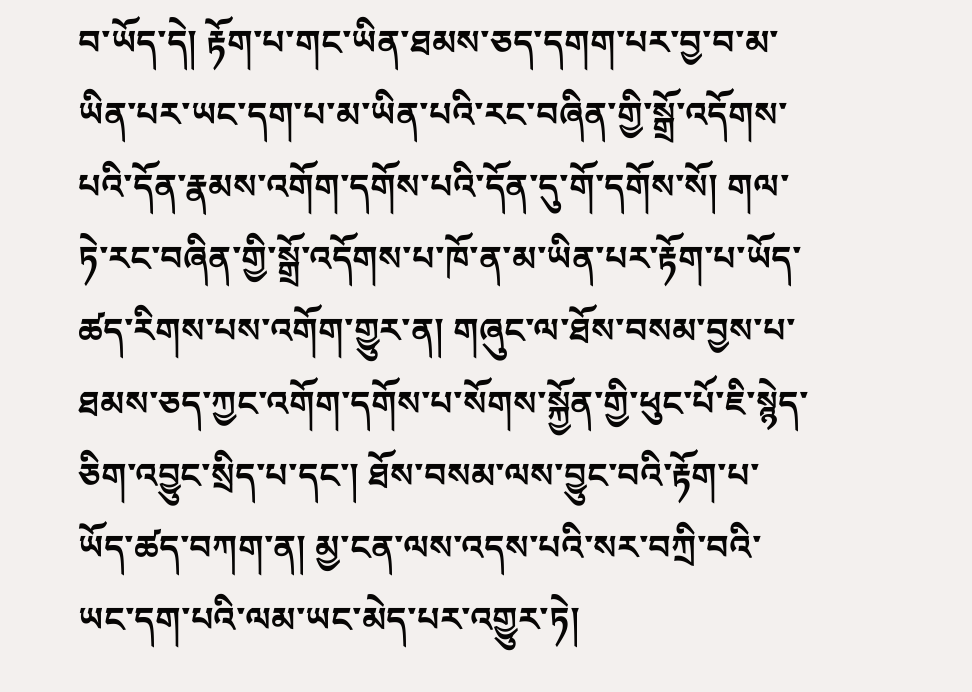བ་ཡོད་དེ། རྟོག་པ་གང་ཡིན་ཐམས་ཅད་དགག་པར་བྱ་བ་མ་ཡིན་པར་ཡང་དག་པ་མ་ཡིན་པའི་རང་བཞིན་གྱི་སྒྲོ་འདོགས་པའི་དོན་རྣམས་འགོག་དགོས་པའི་དོན་དུ་གོ་དགོས་སོ། གལ་ཏེ་རང་བཞིན་གྱི་སྒྲོ་འདོགས་པ་ཁོ་ན་མ་ཡིན་པར་རྟོག་པ་ཡོད་ཚད་རིགས་པས་འགོག་གྱུར་ན། གཞུང་ལ་ཐོས་བསམ་བྱས་པ་ཐམས་ཅད་ཀྱང་འགོག་དགོས་པ་སོགས་སྐྱོན་གྱི་ཕུང་པོ་ཇི་སྙེད་ཅིག་འབྱུང་སྲིད་པ་དང་། ཐོས་བསམ་ལས་བྱུང་བའི་རྟོག་པ་ཡོད་ཚད་བཀག་ན། མྱ་ངན་ལས་འདས་པའི་སར་བཀྲི་བའི་ཡང་དག་པའི་ལམ་ཡང་མེད་པར་འགྱུར་ཏེ།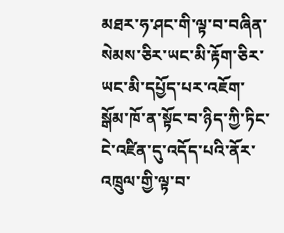མཐར་ཧ་ཤང་གི་ལྟ་བ་བཞིན་སེམས་ཅིར་ཡང་མི་རྟོག་ཅིར་ཡང་མི་དཔྱོད་པར་འཇོག་སྒོམ་ཁོ་ན་སྟོང་བ་ཉིད་ཀྱི་ཏིང་ངེ་འཛིན་དུ་འདོད་པའི་ནོར་འཁྲུལ་གྱི་ལྟ་བ་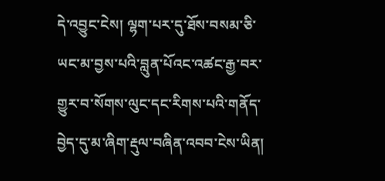དེ་འབྱུང་ངེས། ལྷག་པར་དུ་ཐོས་བསམ་ཅི་ཡང་མ་བྱས་པའི་བླུན་པོའང་འཚང་རྒྱ་བར་གྱུར་བ་སོགས་ལུང་དང་རིགས་པའི་གནོད་བྱེད་དུ་མ་ཞིག་རྡུལ་བཞིན་འབབ་ངེས་ཡིན།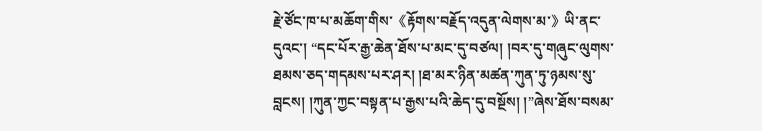རྗེ་ཙོང་ཁ་པ་མཆོག་གིས་《རྟོགས་བརྗོད་འདུན་ལེགས་མ་》ཡི་ནང་དུའང་། “དང་པོར་རྒྱ་ཆེན་ཐོས་པ་མང་དུ་བཙལ། །བར་དུ་གཞུང་ལུགས་ཐམས་ཅད་གདམས་པར་ཤར། །ཐ་མར་ཉིན་མཚན་ཀུན་ཏུ་ཉམས་སུ་བླངས། །ཀུན་ཀྱང་བསྟན་པ་རྒྱས་པའི་ཆེད་དུ་བསྔོས། །”ཞེས་ཐོས་བསམ་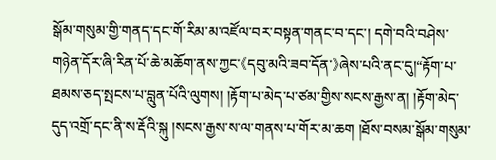སྒོམ་གསུམ་གྱི་གནད་དང་གོ་རིམ་མ་འཛོལ་བར་བསྟན་གནང་བ་དང་། དགེ་བའི་བཤེས་གཉེན་དོར་ཞི་རིན་པོ་ཆེ་མཆོག་ནས་ཀྱང་《དབུ་མའི་ཟབ་དོན་》ཞེས་པའི་ནང་དུ།“རྟོག་པ་ཐམས་ཅད་སྤངས་པ་བླུན་པོའི་ལུགས། །རྟོག་པ་མེད་པ་ཙམ་གྱིས་སངས་རྒྱས་ན། །རྟོག་མེད་དུད་འགྲོ་དང་ནི་ས་རྡོའི་སྐུ །སངས་རྒྱས་ས་ལ་གནས་པ་གོར་མ་ཆག །ཐོས་བསམ་སྒོམ་གསུམ་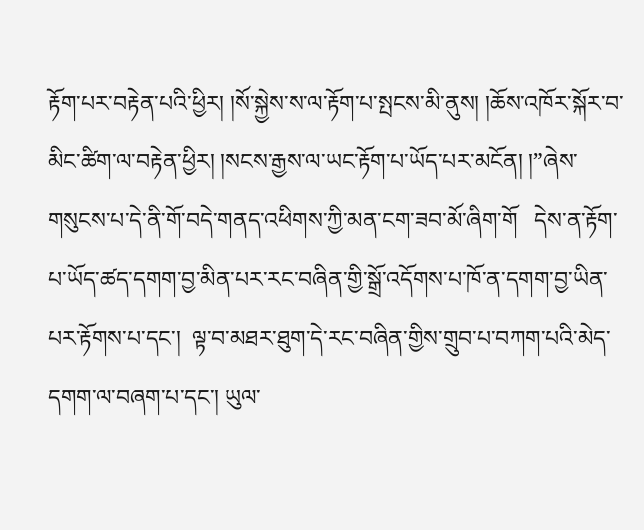རྟོག་པར་བརྟེན་པའི་ཕྱིར། །སོ་སྐྱེས་ས་ལ་རྟོག་པ་སྤངས་མི་ནུས། །ཆོས་འཁོར་སྐོར་བ་མིང་ཚིག་ལ་བརྟེན་ཕྱིར། །སངས་རྒྱས་ལ་ཡང་རྟོག་པ་ཡོད་པར་མངོན། །”ཞེས་གསུངས་པ་དེ་ནི་གོ་བདེ་གནད་འཕིགས་ཀྱི་མན་ངག་ཟབ་མོ་ཞིག་གོ   དེས་ན་རྟོག་པ་ཡོད་ཚད་དགག་བྱ་མིན་པར་རང་བཞིན་གྱི་སྒྲོ་འདོགས་པ་ཁོ་ན་དགག་བྱ་ཡིན་པར་རྟོགས་པ་དང་།  ལྟ་བ་མཐར་ཐུག་དེ་རང་བཞིན་གྱིས་གྲུབ་པ་བཀག་པའི་མེད་དགག་ལ་བཞག་པ་དང་། ཡུལ་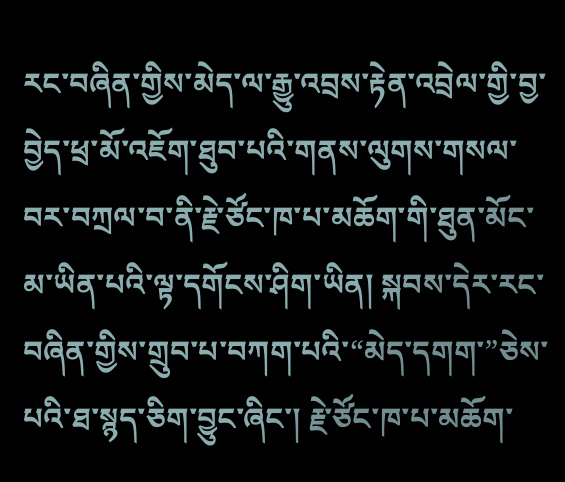རང་བཞིན་གྱིས་མེད་ལ་རྒྱུ་འབྲས་རྟེན་འབྲེལ་གྱི་བྱ་བྱེད་ཕྲ་མོ་འཇོག་ཐུབ་པའི་གནས་ལུགས་གསལ་བར་བཀྲལ་བ་ནི་རྗེ་ཙོང་ཁ་པ་མཆོག་གི་ཐུན་མོང་མ་ཡིན་པའི་ལྟ་དགོངས་ཤིག་ཡིན། སྐབས་དེར་རང་བཞིན་གྱིས་གྲུབ་པ་བཀག་པའི་“མེད་དགག་”ཅེས་པའི་ཐ་སྙད་ཅིག་བྱུང་ཞིང་། རྗེ་ཙོང་ཁ་པ་མཆོག་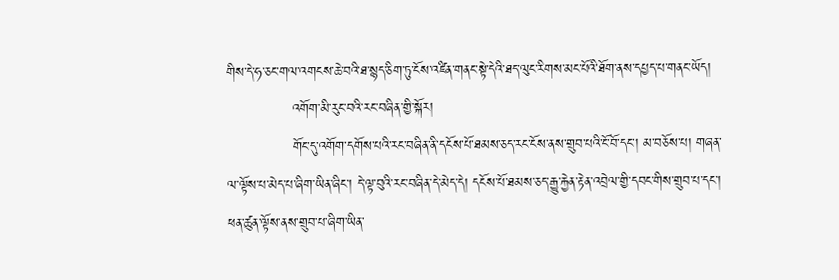གིས་དེ་ཧ་ཅང་གལ་འགངས་ཆེ་བའི་ཐ་སྙད་ཅིག་ཏུ་ངོས་འཛིན་གནང་སྟེ་དེའི་ཐད་ལུང་རིགས་མང་པོའི་ཐོག་ནས་དཔྱད་པ་གནང་ཡོད།
              འགོག་མི་རུང་བའི་རང་བཞིན་གྱི་སྐོར།
              གོང་དུ་འགོག་དགོས་པའི་རང་བཞིན་ནི་དངོས་པོ་ཐམས་ཅད་རང་ངོས་ནས་གྲུབ་པའི་ངོ་བོ་དང་། མ་བཅོས་པ། གཞན་ལ་ལྟོས་པ་མེད་པ་ཞིག་ཡིན་ཞིང་། དེ་ལྟ་བུའི་རང་བཞིན་དེ་མེད་དེ། དངོས་པོ་ཐམས་ཅད་རྒྱུ་རྐྱེན་རྟེན་འབྲེལ་གྱི་དབང་གིས་གྲུབ་པ་དང་། ཕན་ཚུན་ལྟོས་ནས་གྲུབ་པ་ཞིག་ཡིན་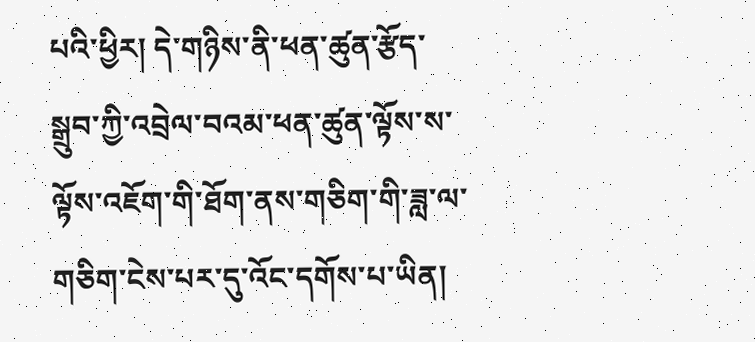པའི་ཕྱིར། དེ་གཉིས་ནི་ཕན་ཚུན་རྩོད་སྒྲུབ་ཀྱི་འབྲེལ་བའམ་ཕན་ཚུན་ལྟོས་ས་ལྟོས་འཇོག་གི་ཐོག་ནས་གཅིག་གི་ཟླ་ལ་གཅིག་ངེས་པར་དུ་འོང་དགོས་པ་ཡིན།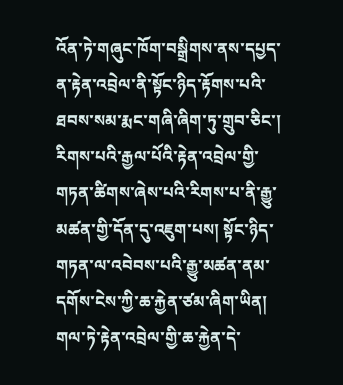འོན་ཏེ་གཞུང་ཁོག་བསྒྲིགས་ནས་དཔྱད་ན་རྟེན་འབྲེལ་ནི་སྟོང་ཉིད་རྟོགས་པའི་ཐབས་སམ་རྨང་གཞི་ཞིག་ཏུ་གྲུབ་ཅིང་། རིགས་པའི་རྒྱལ་པོའི་རྟེན་འབྲེལ་གྱི་གཏན་ཚིགས་ཞེས་པའི་རིགས་པ་ནི་རྒྱུ་མཚན་གྱི་དོན་དུ་འཇུག་པས། སྟོང་ཉིད་གཏན་ལ་འབེབས་པའི་རྒྱུ་མཚན་ནམ་དགོས་ངེས་ཀྱི་ཆ་རྐྱེན་ཙམ་ཞིག་ཡིན། གལ་ཏེ་རྟེན་འབྲེལ་གྱི་ཆ་རྐྱེན་དེ་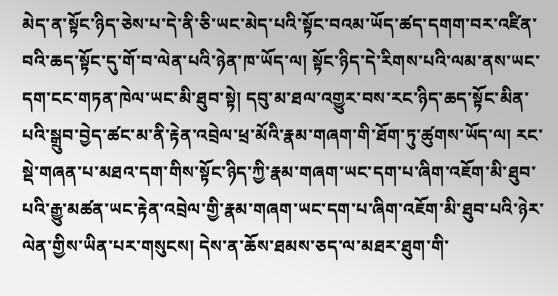མེད་ན་སྟོང་ཉིད་ཅེས་པ་དེ་ནི་ཅི་ཡང་མེད་པའི་སྟོང་བའམ་ཡོད་ཚད་དགག་བར་འཛིན་བའི་ཆད་སྟོང་དུ་གོ་བ་ལེན་པའི་ཉེན་ཁ་ཡོད་ལ། སྟོང་ཉིད་དེ་རིགས་པའི་ལམ་ནས་ཡང་དག་ངང་གཏན་ཁེལ་ཡང་མི་ཐུབ་སྟེ། དབུ་མ་ཐལ་འགྱུར་བས་རང་ཉིད་ཆད་སྟོང་མིན་པའི་སྒྲུབ་བྱེད་ཚང་མ་ནི་རྟེན་འབྲེལ་ཕྲ་མོའི་རྣམ་གཞག་གི་ཐོག་ཏུ་ཚུགས་ཡོད་ལ། རང་སྡེ་གཞན་པ་མཐའ་དག་གིས་སྟོང་ཉིད་ཀྱི་རྣམ་གཞག་ཡང་དག་པ་ཞིག་འཇོག་མི་ཐུབ་པའི་རྒྱུ་མཚན་ཡང་རྟེན་འབྲེལ་གྱི་རྣམ་གཞག་ཡང་དག་པ་ཞིག་འཇོག་མི་ཐུབ་པའི་ཉེར་ལེན་གྱིས་ཡིན་པར་གསུངས། དེས་ན་ཆོས་ཐམས་ཅད་ལ་མཐར་ཐུག་གི་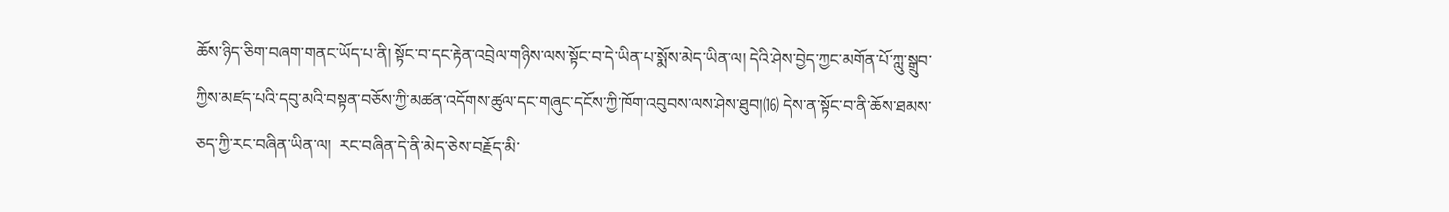ཆོས་ཉིད་ཅིག་བཞག་གནང་ཡོད་པ་ནི། སྟོང་བ་དང་རྟེན་འབྲེལ་གཉིས་ལས་སྟོང་བ་དེ་ཡིན་པ་སྨོས་མེད་ཡིན་ལ། དེའི་ཤེས་བྱེད་ཀྱང་མགོན་པོ་ཀླུ་སྒྲུབ་ཀྱིས་མཛད་པའི་དབུ་མའི་བསྟན་བཅོས་ཀྱི་མཚན་འདོགས་ཚུལ་དང་གཞུང་དངོས་ཀྱི་ཁོག་འབུབས་ལས་ཤེས་ཐུབ།⒃ དེས་ན་སྟོང་བ་ནི་ཆོས་ཐམས་ཅད་ཀྱི་རང་བཞིན་ཡིན་ལ།  རང་བཞིན་དེ་ནི་མེད་ཅེས་བརྗོད་མི་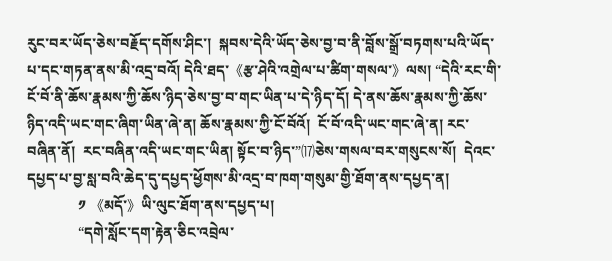རུང་བར་ཡོད་ཅེས་བརྗོད་དགོས་ཤིང་།  སྐབས་དེའི་ཡོད་ཅེས་བྱ་བ་ནི་བློས་སྒྲོ་བཏགས་པའི་ཡོད་པ་དང་གཏན་ནས་མི་འདྲ་བའོ། དེའི་ཐད་《རྩ་ཤེའི་འགྲེལ་པ་ཚིག་གསལ་》ལས། “དེའི་རང་གི་ངོ་བོ་ནི་ཆོས་རྣམས་ཀྱི་ཆོས་ཉིད་ཅེས་བྱ་བ་གང་ཡིན་པ་དེ་ཉིད་དོ། དེ་ནས་ཆོས་རྣམས་ཀྱི་ཆོས་ཉིད་འདི་ཡང་གང་ཞིག་ཡིན་ཞེ་ན། ཆོས་རྣམས་ཀྱི་ངོ་བོའོ།  ངོ་བོ་འདི་ཡང་གང་ཞེ་ན། རང་བཞིན་ནོ།  རང་བཞིན་འདི་ཡང་གང་ཡིན། སྟོང་བ་ཉིད་”⒄ཅེས་གསལ་བར་གསུངས་སོ།  དེའང་དཔྱད་པ་བྱ་སླ་བའི་ཆེད་དུ་དཔྱད་ཕྱོགས་མི་འདྲ་བ་ཁག་གསུམ་གྱི་ཐོག་ནས་དཔྱད་ན།
              ༡ 《མདོ་》ཡི་ལུང་ཐོག་ནས་དཔྱད་པ།
              “དགེ་སློང་དག་རྟེན་ཅིང་འབྲེལ་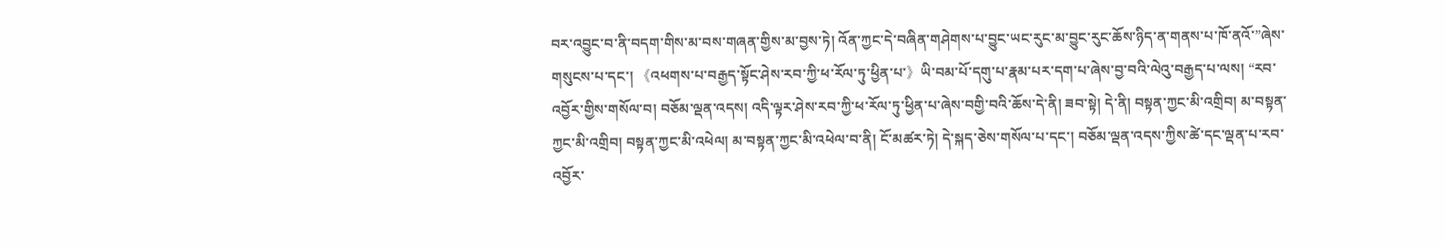བར་འབྱུང་བ་ནི་བདག་གིས་མ་བས་གཞན་གྱིས་མ་བྱས་ཏེ། འོན་ཀྱང་དེ་བཞིན་གཤེགས་པ་བྱུང་ཡང་རུང་མ་བྱུང་རུང་ཆོས་ཉིད་ན་གནས་པ་ཁོ་ནའོ་”ཞེས་གསུངས་པ་དང་། 《འཕགས་པ་བརྒྱད་སྟོང་ཤེས་རབ་ཀྱི་ཕ་རོལ་ཏུ་ཕྱིན་པ་》ཡི་བམ་པོ་དགུ་པ་རྣམ་པར་དག་པ་ཞེས་བྱ་བའི་ལེའུ་བརྒྱད་པ་ལས། “རབ་འབྱོར་གྱིས་གསོལ་བ། བཅོམ་ལྡན་འདས། འདི་ལྟར་ཤེས་རབ་ཀྱི་ཕ་རོལ་ཏུ་ཕྱིན་པ་ཞེས་བགྱི་བའི་ཆོས་དེ་ནི། ཟབ་སྟེ། དེ་ནི། བསྟན་ཀྱང་མི་འགྲིབ། མ་བསྟན་ཀྱང་མི་འགྲིབ། བསྟན་ཀྱང་མི་འཕེལ། མ་བསྟན་ཀྱང་མི་འཕེལ་བ་ནི། ངོ་མཚར་ཏེ། དེ་སྐད་ཅེས་གསོལ་པ་དང་། བཅོམ་ལྡན་འདས་ཀྱིས་ཚེ་དང་ལྡན་པ་རབ་འབྱོར་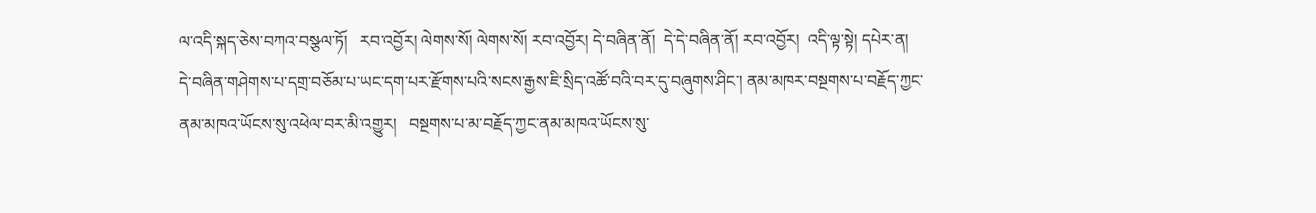ལ་འདི་སྐད་ཅེས་བཀའ་བསྩལ་ཏོ།   རབ་འབྱོར། ལེགས་སོ། ལེགས་སོ། རབ་འབྱོར། དེ་བཞིན་ནོ།  དེ་དེ་བཞིན་ནོ། རབ་འབྱོར།  འདི་ལྟ་སྟེ། དཔེར་ན། དེ་བཞིན་གཤེགས་པ་དགྲ་བཅོམ་པ་ཡང་དག་པར་རྫོགས་པའི་སངས་རྒྱས་ཇི་སྲིད་འཚོ་བའི་བར་དུ་བཞུགས་ཤིང་། ནམ་མཁར་བསྔགས་པ་བརྗོད་ཀྱང་ནམ་མཁའ་ཡོངས་སུ་འཕེལ་བར་མི་འགྱུར།   བསྔགས་པ་མ་བརྗོད་ཀྱང་ནམ་མཁའ་ཡོངས་སུ་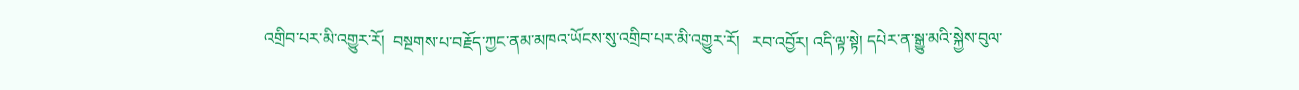འགྲིབ་པར་མི་འགྱུར་རོ།  བསྔགས་པ་བརྗོད་ཀྱང་ནམ་མཁའ་ཡོངས་སུ་འགྲིབ་པར་མི་འགྱུར་རོ།   རབ་འབྱོར། འདི་ལྟ་སྟེ། དཔེར་ན་སྒྱུ་མའི་སྐྱེས་བུལ་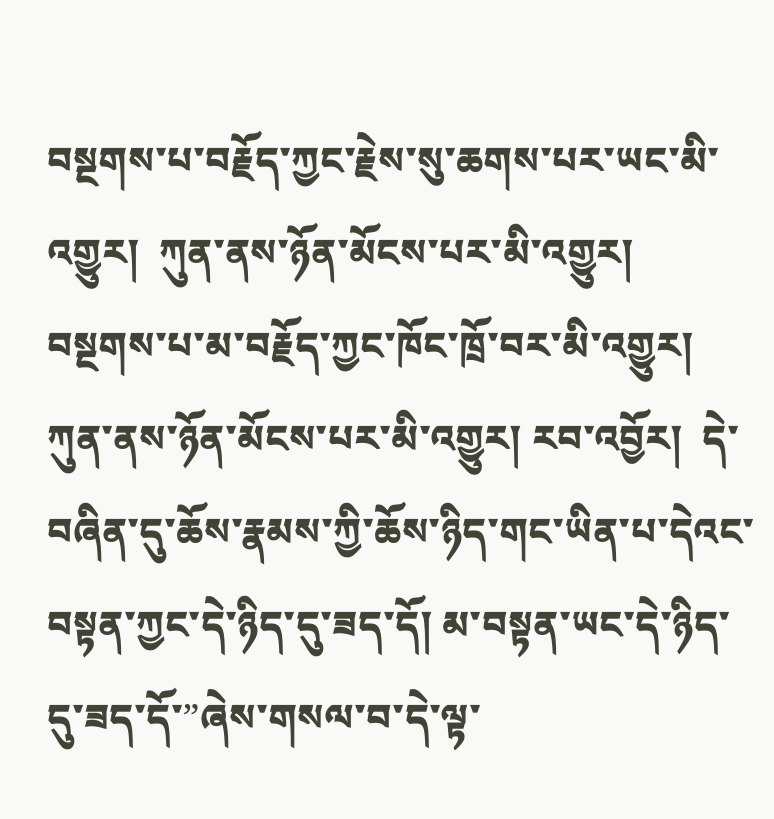བསྔགས་པ་བརྗོད་ཀྱང་རྗེས་སུ་ཆགས་པར་ཡང་མི་འགྱུར།  ཀུན་ནས་ཉོན་མོངས་པར་མི་འགྱུར།  བསྔགས་པ་མ་བརྗོད་ཀྱང་ཁོང་ཁྲོ་བར་མི་འགྱུར། ཀུན་ནས་ཉོན་མོངས་པར་མི་འགྱུར། རབ་འབྱོར།  དེ་བཞིན་དུ་ཆོས་རྣམས་ཀྱི་ཆོས་ཉིད་གང་ཡིན་པ་དེའང་བསྟན་ཀྱང་དེ་ཉིད་དུ་ཟད་དོ། མ་བསྟན་ཡང་དེ་ཉིད་དུ་ཟད་དོ་”ཞེས་གསལ་བ་དེ་ལྟ་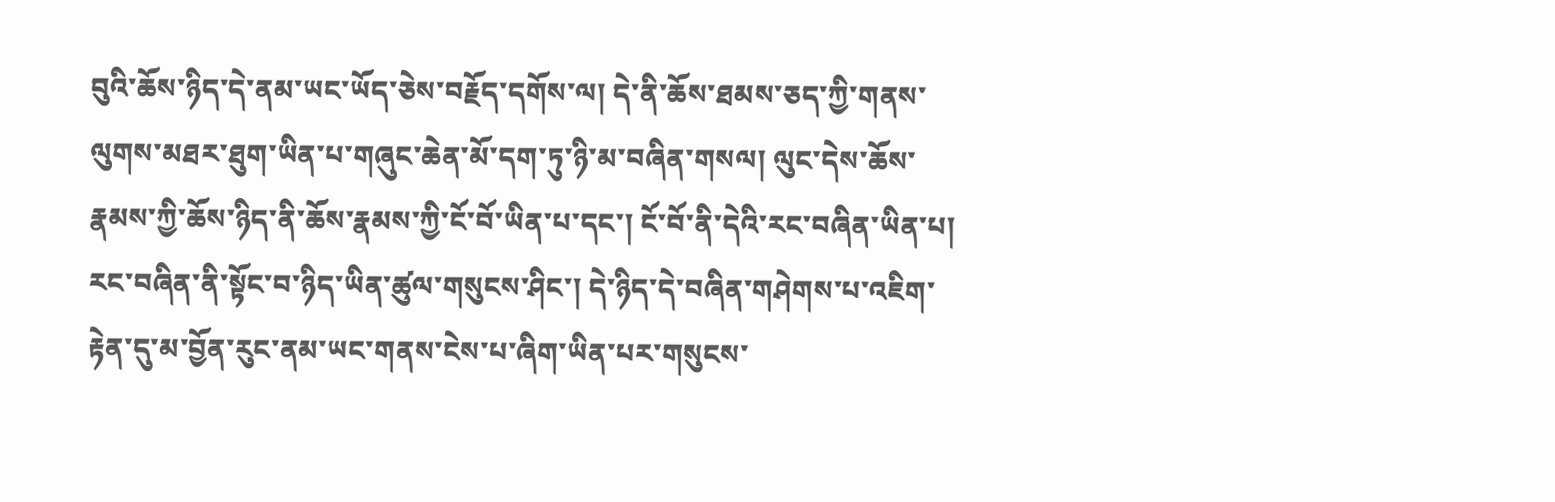བུའི་ཆོས་ཉིད་དེ་ནམ་ཡང་ཡོད་ཅེས་བརྗོད་དགོས་ལ། དེ་ནི་ཆོས་ཐམས་ཅད་ཀྱི་གནས་ལུགས་མཐར་ཐུག་ཡིན་པ་གཞུང་ཆེན་མོ་དག་ཏུ་ཉི་མ་བཞིན་གསལ། ལུང་དེས་ཆོས་རྣམས་ཀྱི་ཆོས་ཉིད་ནི་ཆོས་རྣམས་ཀྱི་ངོ་བོ་ཡིན་པ་དང་། ངོ་བོ་ནི་དེའི་རང་བཞིན་ཡིན་པ།  རང་བཞིན་ནི་སྟོང་བ་ཉིད་ཡིན་ཚུལ་གསུངས་ཤིང་། དེ་ཉིད་དེ་བཞིན་གཤེགས་པ་འཇིག་རྟེན་དུ་མ་བྱོན་རུང་ནམ་ཡང་གནས་ངེས་པ་ཞིག་ཡིན་པར་གསུངས་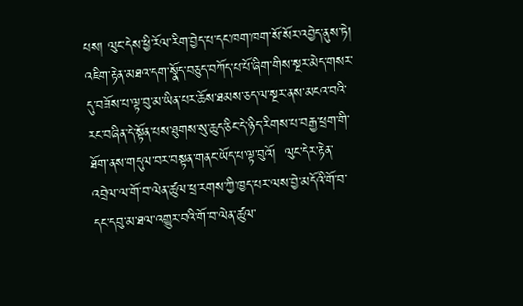པས། ལུང་དེས་ཕྱི་རོལ་རིག་བྱེད་པ་དང་ཁག་ཁག་སོ་སོར་འབྱེད་ནུས་ཏེ། འཇིག་རྟེན་མཐའ་དག་སྣོད་བཅུད་བཀོད་པ་པོ་ཞིག་གིས་སྔར་མེད་གསར་དུ་བཟོས་པ་ལྟ་བུ་མ་ཡིན་པར་ཆོས་ཐམས་ཅད་ལ་སྔར་ནས་མངའ་བའི་རང་བཞིན་དེ་སྟོན་པས་ཐུགས་སུ་ཆུད་ཅིང་དེ་ཉིད་རིགས་པ་བརྒྱ་ཕྲག་གི་ཐོག་ནས་གདུལ་བར་བསྟན་གནང་ཡོད་པ་ལྟ་བུའོ།  ལུང་དེར་རྟེན་འབྲེལ་ལ་གོ་བ་ལེན་ཚུལ་ཕྲ་རགས་ཀྱི་ཁྱད་པར་ལས་བྱེ་མདོའི་གོ་བ་དང་དབུ་མ་ཐལ་འགྱུར་བའི་གོ་བ་ལེན་ཚུལ་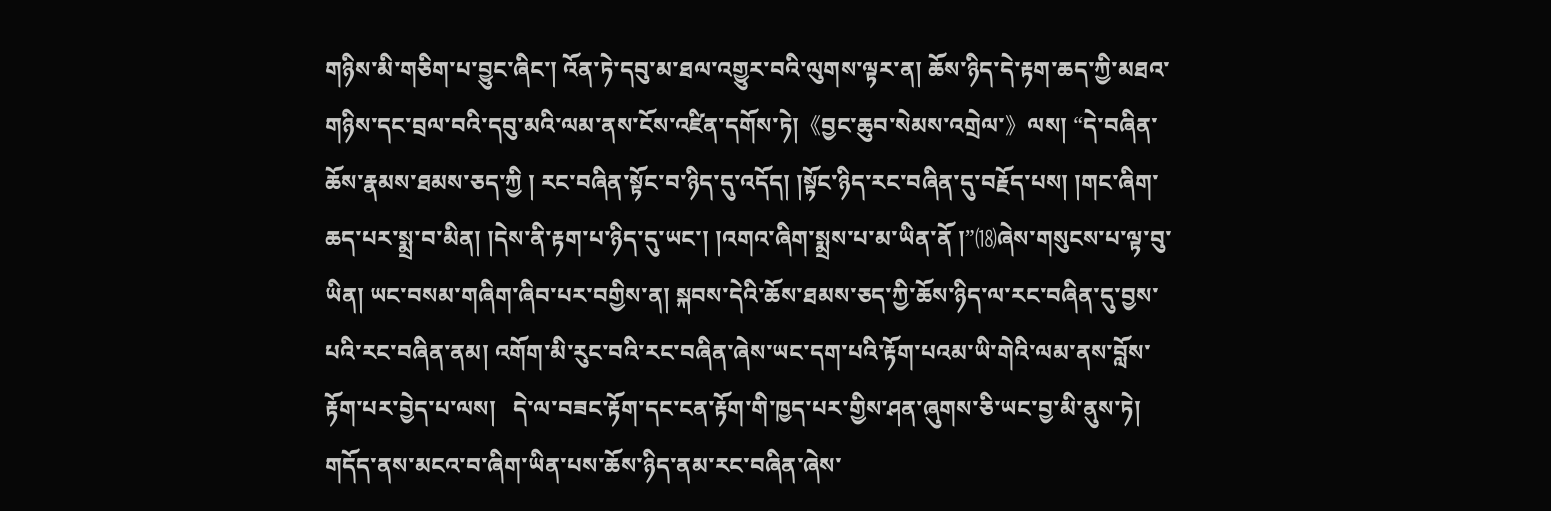གཉིས་མི་གཅིག་པ་བྱུང་ཞིང་། འོན་ཏེ་དབུ་མ་ཐལ་འགྱུར་བའི་ལུགས་ལྟར་ན། ཆོས་ཉིད་དེ་རྟག་ཆད་ཀྱི་མཐའ་གཉིས་དང་བྲལ་བའི་དབུ་མའི་ལམ་ནས་ངོས་འཛིན་དགོས་ཏེ།《བྱང་ཆུབ་སེམས་འགྲེལ་》ལས། “དེ་བཞིན་ཆོས་རྣམས་ཐམས་ཅད་ཀྱི ། རང་བཞིན་སྟོང་བ་ཉིད་དུ་འདོད། །སྟོང་ཉིད་རང་བཞིན་དུ་བརྗོད་པས། །གང་ཞིག་ཆད་པར་སྨྲ་བ་མིན། །དེས་ནི་རྟག་པ་ཉིད་དུ་ཡང་། །འགའ་ཞིག་སྨྲས་པ་མ་ཡིན་ནོ །”⒅ཞེས་གསུངས་པ་ལྟ་བུ་ཡིན། ཡང་བསམ་གཞིག་ཞིབ་པར་བགྱིས་ན། སྐབས་དེའི་ཆོས་ཐམས་ཅད་ཀྱི་ཆོས་ཉིད་ལ་རང་བཞིན་དུ་བྱས་པའི་རང་བཞིན་ནམ། འགོག་མི་རུང་བའི་རང་བཞིན་ཞེས་ཡང་དག་པའི་རྟོག་པའམ་ཡི་གེའི་ལམ་ནས་བློས་རྟོག་པར་བྱེད་པ་ལས།   དེ་ལ་བཟང་རྟོག་དང་ངན་རྟོག་གི་ཁྱད་པར་གྱིས་ཤན་ཞུགས་ཅི་ཡང་བྱ་མི་ནུས་ཏེ།  གདོད་ནས་མངའ་བ་ཞིག་ཡིན་པས་ཆོས་ཉིད་ནམ་རང་བཞིན་ཞེས་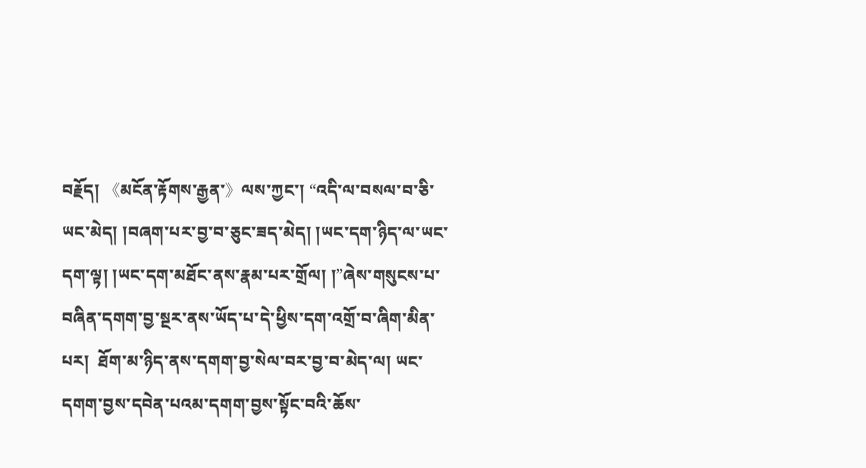བརྗོད། 《མངོན་རྟོགས་རྒྱན་》ལས་ཀྱང་། “འདི་ལ་བསལ་བ་ཅི་ཡང་མེད། །བཞག་པར་བྱ་བ་ཅུང་ཟད་མེད། །ཡང་དག་ཉིད་ལ་ཡང་དག་ལྟ། །ཡང་དག་མཐོང་ནས་རྣམ་པར་གྲོལ། །”ཞེས་གསུངས་པ་བཞིན་དགག་བྱ་སྔར་ནས་ཡོད་པ་དེ་ཕྱིས་དག་འགྲོ་བ་ཞིག་མིན་པར།  ཐོག་མ་ཉིད་ནས་དགག་བྱ་སེལ་བར་བྱ་བ་མེད་ལ། ཡང་དགག་བྱས་དབེན་པའམ་དགག་བྱས་སྟོང་བའི་ཆོས་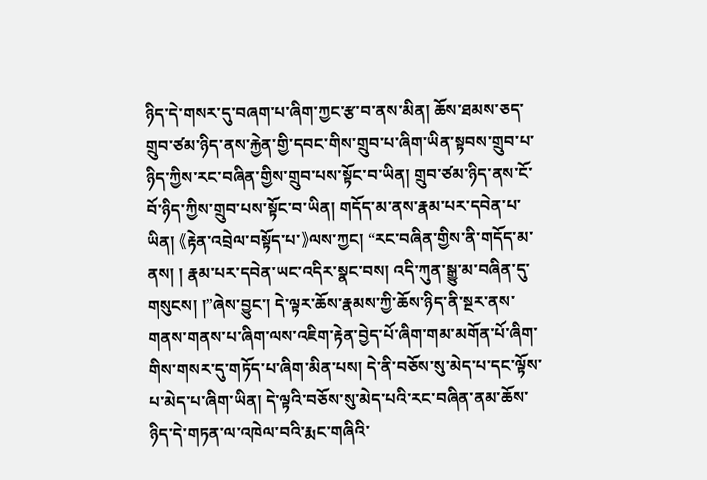ཉིད་དེ་གསར་དུ་བཞག་པ་ཞིག་ཀྱང་རྩ་བ་ནས་མིན། ཆོས་ཐམས་ཅད་གྲུབ་ཙམ་ཉིད་ནས་རྐྱེན་གྱི་དབང་གིས་གྲུབ་པ་ཞིག་ཡིན་སྟབས་གྲུབ་པ་ཉིད་ཀྱིས་རང་བཞིན་གྱིས་གྲུབ་པས་སྟོང་བ་ཡིན། གྲུབ་ཙམ་ཉིད་ནས་ངོ་བོ་ཉིད་ཀྱིས་གྲུབ་པས་སྟོང་བ་ཡིན། གདོད་མ་ནས་རྣམ་པར་དབེན་པ་ཡིན། 《རྟེན་འབྲེལ་བསྟོད་པ་》ལས་ཀྱང། “རང་བཞིན་གྱིས་ནི་གདོད་མ་ནས། ། རྣམ་པར་དབེན་ཡང་འདིར་སྣང་བས། འདི་ཀུན་སྒྱུ་མ་བཞིན་དུ་གསུངས། །”ཞེས་བྱུང་། དེ་ལྟར་ཆོས་རྣམས་ཀྱི་ཆོས་ཉིད་ནི་སྔར་ནས་གནས་གནས་པ་ཞིག་ལས་འཇིག་རྟེན་བྱེད་པོ་ཞིག་གམ་མགོན་པོ་ཞིག་གིས་གསར་དུ་གཏོད་པ་ཞིག་མིན་པས། དེ་ནི་བཅོས་སུ་མེད་པ་དང་ལྟོས་པ་མེད་པ་ཞིག་ཡིན། དེ་ལྟའི་བཅོས་སུ་མེད་པའི་རང་བཞིན་ནམ་ཆོས་ཉིད་དེ་གཏན་ལ་འཁེལ་བའི་རྨང་གཞིའི་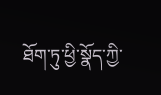ཐོག་ཏུ་ཕྱི་སྣོད་ཀྱི་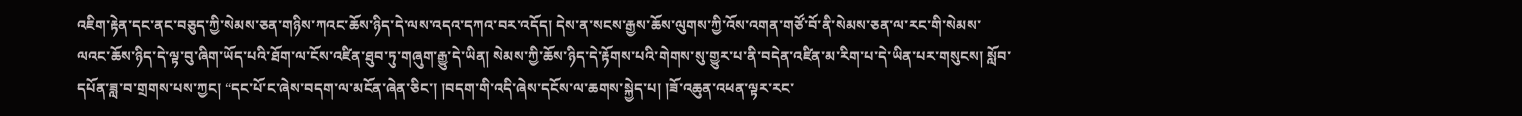འཇིག་རྟེན་དང་ནང་བཅུད་ཀྱི་སེམས་ཅན་གཉིས་ཀའང་ཆོས་ཉིད་དེ་ལས་འདའ་དཀའ་བར་འདོད། དེས་ན་སངས་རྒྱས་ཆོས་ལུགས་ཀྱི་འོས་འགན་གཙོ་བོ་ནི་སེམས་ཅན་ལ་རང་གི་སེམས་ལའང་ཆོས་ཉིད་དེ་ལྟ་བུ་ཞིག་ཡོད་པའི་ཐོག་ལ་ངོས་འཛིན་ཐུབ་ཏུ་གཞུག་རྒྱུ་དེ་ཡིན། སེམས་ཀྱི་ཆོས་ཉིད་དེ་རྟོགས་པའི་གེགས་སུ་གྱུར་པ་ནི་བདེན་འཛིན་མ་རིག་པ་དེ་ཡིན་པར་གསུངས། སློབ་དཔོན་ཟླ་བ་གྲགས་པས་ཀྱང། “དང་པོ་ང་ཞེས་བདག་ལ་མངོན་ཞེན་ཅིང་། །བདག་གི་འདི་ཞེས་དངོས་ལ་ཆགས་སྐྱེད་པ། །ཟོ་འཆུན་འཕན་ལྟར་རང་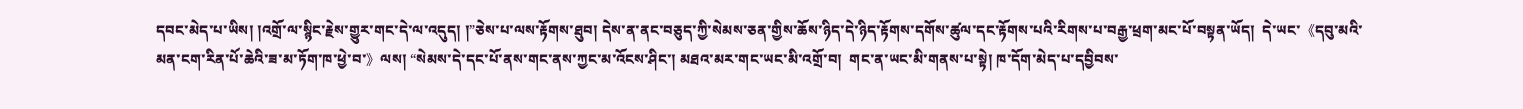དབང་མེད་པ་ཡིས། །འགྲོ་ལ་སྙིང་རྗེས་གྱུར་གང་དེ་ལ་འདུད། །”ཅེས་པ་ལས་རྟོགས་ཐུབ། དེས་ན་ནང་བཅུད་ཀྱི་སེམས་ཅན་གྱིས་ཆོས་ཉིད་དེ་ཉིད་རྟོགས་དགོས་ཚུལ་དང་རྟོགས་པའི་རིགས་པ་བརྒྱ་ཕྲག་མང་པོ་བསྟན་ཡོད།  དེ་ཡང་《དབུ་མའི་མན་ངག་རིན་པོ་ཆེའི་ཟ་མ་ཏོག་ཁ་ཕྱེ་བ་》ལས། “སེམས་དེ་དང་པོ་ནས་གང་ནས་ཀྱང་མ་འོངས་ཤིང་། མཐའ་མར་གང་ཡང་མི་འགྲོ་བ།  གང་ན་ཡང་མི་གནས་པ་སྟེ། ཁ་དོག་མེད་པ་དབྱིབས་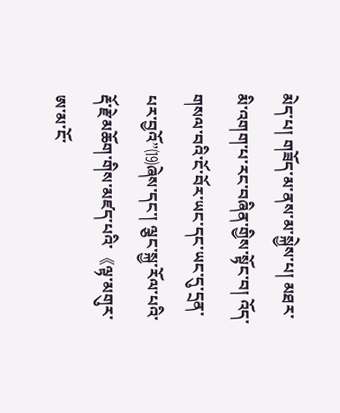མེད་པ། གཟོད་མ་ནས་མ་སྐྱེས་པ། མཐར་མི་འགག་པ་རང་བཞིན་གྱིས་སྟོང་བ། འོད་གསལ་བའི་ངོ་བོར་ཡང་དང་ཡང་དུ་དྲན་པར་བྱའོ”⒆ཞེས་དང་། ལྕང་སྐྱ་རོལ་པའི་རྡོ་རྗེ་མཆོག་གིས་མཛད་པའི་《ལྟ་མགུར་ཨ་མ་ངོ་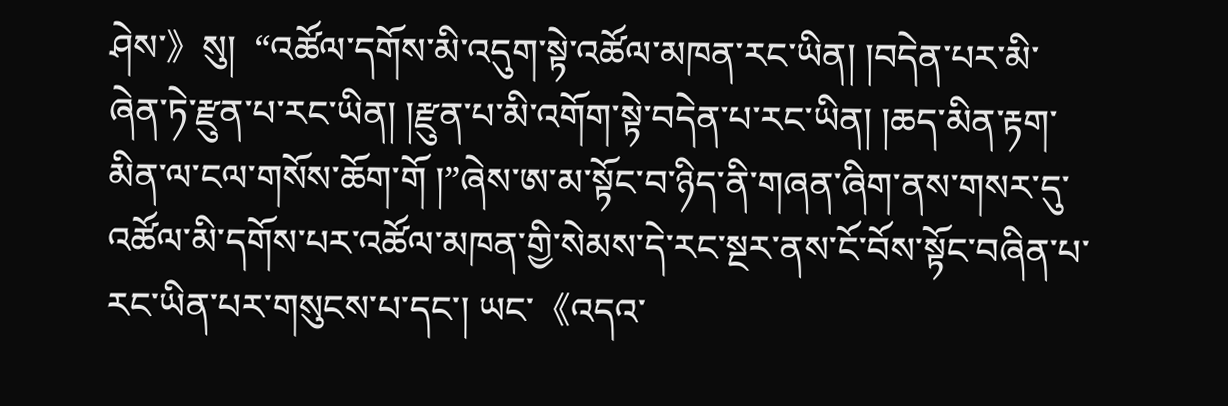ཤེས་》སུ།  “འཚོལ་དགོས་མི་འདུག་སྟེ་འཚོལ་མཁན་རང་ཡིན། །བདེན་པར་མི་ཞེན་ཏེ་རྫུན་པ་རང་ཡིན། །རྫུན་པ་མི་འགོག་སྟེ་བདེན་པ་རང་ཡིན། །ཆད་མིན་རྟག་མིན་ལ་ངལ་གསོས་ཆོག་གོ །”ཞེས་ཨ་མ་སྟོང་བ་ཉིད་ནི་གཞན་ཞིག་ནས་གསར་དུ་འཚོལ་མི་དགོས་པར་འཚོལ་མཁན་གྱི་སེམས་དེ་རང་སྔར་ནས་ངོ་བོས་སྟོང་བཞིན་པ་རང་ཡིན་པར་གསུངས་པ་དང་། ཡང་《འདའ་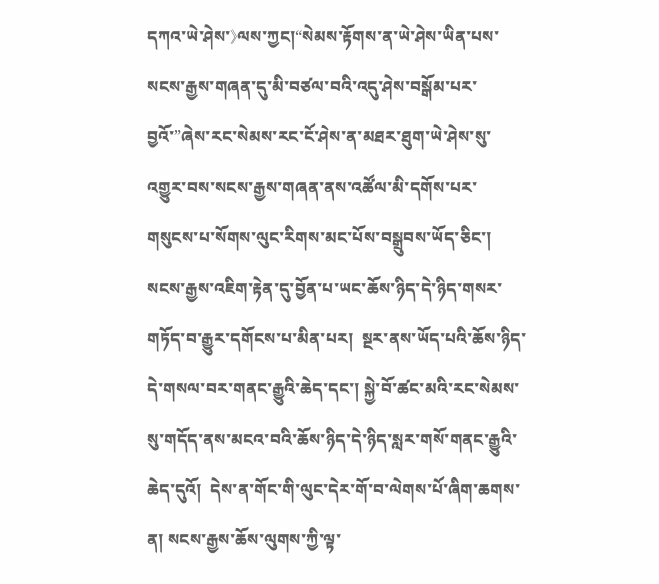དཀའ་ཡེ་ཤེས་》ལས་ཀྱང།“སེམས་རྟོགས་ན་ཡེ་ཤེས་ཡིན་པས་སངས་རྒྱས་གཞན་དུ་མི་བཙལ་བའི་འདུ་ཤེས་བསྒོམ་པར་བྱའོ་”ཞེས་རང་སེམས་རང་ངོ་ཤེས་ན་མཐར་ཐུག་ཡེ་ཤེས་སུ་འགྱུར་བས་སངས་རྒྱས་གཞན་ནས་འཚོལ་མི་དགོས་པར་གསུངས་པ་སོགས་ལུང་རིགས་མང་པོས་བསྒྲུབས་ཡོད་ཅིང་། སངས་རྒྱས་འཇིག་རྟེན་དུ་བྱོན་པ་ཡང་ཆོས་ཉིད་དེ་ཉིད་གསར་གཏོད་བ་རྒྱུར་དགོངས་པ་མིན་པར།  སྔར་ནས་ཡོད་པའི་ཆོས་ཉིད་དེ་གསལ་བར་གནང་རྒྱུའི་ཆེད་དང་། སྐྱེ་བོ་ཚང་མའི་རང་སེམས་སུ་གདོད་ནས་མངའ་བའི་ཆོས་ཉིད་དེ་ཉིད་སླར་གསོ་གནང་རྒྱུའི་ཆེད་དུའོ།  དེས་ན་གོང་གི་ལུང་དེར་གོ་བ་ལེགས་པོ་ཞིག་ཆགས་ན། སངས་རྒྱས་ཆོས་ལུགས་ཀྱི་ལྟ་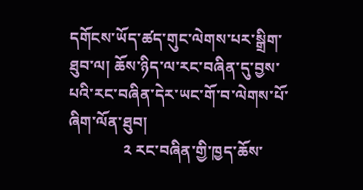དགོངས་ཡོད་ཚད་གུང་ལེགས་པར་སྒྲིག་ཐུབ་ལ། ཆོས་ཉིད་ལ་རང་བཞིན་དུ་བྱས་པའི་རང་བཞིན་དེར་ཡང་གོ་བ་ལེགས་པོ་ཞིག་ལོན་ཐུབ།
              ༢ རང་བཞིན་གྱི་ཁྱད་ཆོས་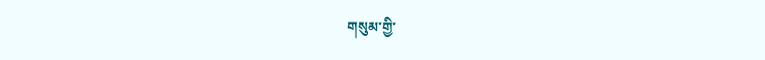གསུམ་གྱི་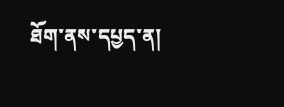ཐོག་ནས་དཔྱད་ན།